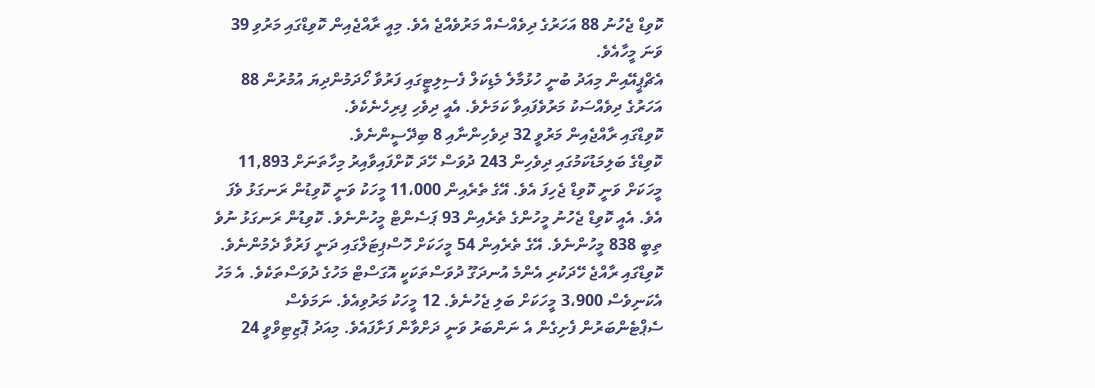ކޮވިޑް ޖެހުނު 88 އަހަރުގެ ދިވެއްސެއް މަރުވެއްޖެ އެވެ. މިއީ ރާއްޖެއިން ކޮވިޑްގައި މަރުވި 39 ވަނަ މީހާއެވެ.
އެޗްޕީއޭއިން މިއަދު ބުނީ ހުޅުމާލެ މެޑިކަލް ފެސިލިޓީގައި ފަރުވާ ހޯދަމުންދިޔަ އުމުރުން 88 އަހަރުގެ ދިވެއްސަކު މަރުވެފައިވާ ކަމަށެވެ. އެއީ ދިވެހި ފިރިހެނެކެވެ.
ކޮވިޑްގައި ރާއްޖެއިން މަރުވީ 32 ދިވެހިންނާއި 8 ބިދޭސީންނެވެ.
ކޮވިޑްގެ ބަލިމަޑުކަމުގައި ދިވެހިން 243 ދުވަސް ހޭދަ ކޮށްފައިވާއިރު މިހާތަނަށް 11,893 މީހަކަށް ވަނީ ކޮވިޑް ޖެހިފަ އެވެ. އޭގެ ތެރެއިން 11،000 މީހަކު ވަނީ ކޮވިޑުން ރަނގަޅު ވެފަ އެވެ. އެއީ ކޮވިޑް ޖެހުނު މީހުންގެ ތެރެއިން 93 ޕަސެންޓް މީހުންނެވެ. ކޮވިޑުން ރަނގަޅު ނުވެ ތިބީ 838 މީހުންނެވެ. އޭގެ ތެރެއިން 54 މީހަކަށް ހޮސްޕިޓަލްގައި ދަނީ ފަރުވާ ދެމުންނެވެ.
ކޮވިޑްގައި ރާއްޖެ ހޭދަކުރި އެންމެ އުނދަގޫ ދުވަސްތަކަކީ އޮގަސްޓް މަހުގެ ދުވަސްތަކެވެ. އެ މަހު އެކަނިވެސް 3،900 މީހަކަށް ބަލި ޖެހުނެވެ. 12 މީހަކު މަރުވިއެވެ. ނަމަވެސް ސެޕްޓެންބަރުން ފެށިގެން އެ ނަންބަރު ވަނީ ދަށްވާން ފަށާފައެވެ. މިއަދު ޕޮޒިޓިވްވީ 24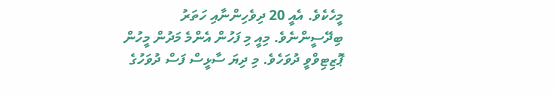މީހެކެވެ. އެއީ 20 ދިވެހިންނާއި ހަތަރު ބިދޭސީންނެވެ. މިއީ މި ފަހުން އެންމެ މަދުން މީހުން ޕޮޒިޓިވްވީ ދުވަހެވެ. މި ދިޔަ ސާޅީސް ފަސް ދުވަހުގެ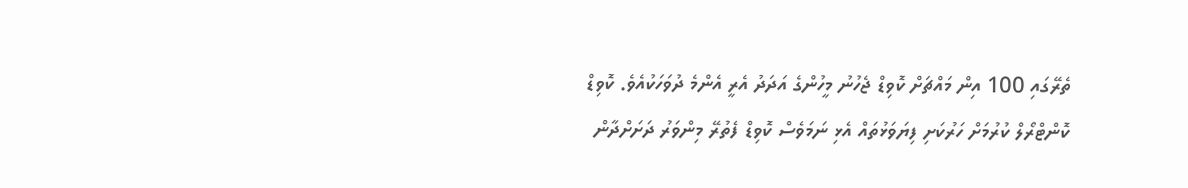ތެރޭގައި 100 އިން މައްޗަށް ކޮވިޑް ޖެހުނު މީހުންގެ އަދަދު އެރީ އެންމެ ދުވަހަކުއެވެ. ކޮވިޑް ކޮންޓްރޯލް ކުރުމަށް ހަރުކަށި ފިޔަވަޅުތައް އެޅި ނަމަވެސް ކޮވިޑް ފެތުރޭ މިންވަރު ދަށަށްދާން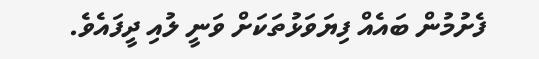ފެށުމުން ބައެއް ފިޔަވަޅުތަކަށް ވަނީ ލުއި ދީފައެވެ.